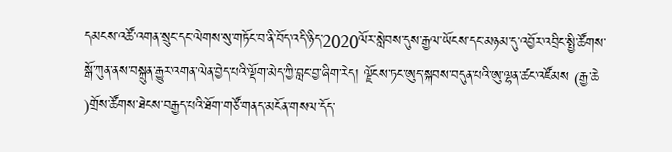དམངས་འཚོ་འགན་སྲུང་དང་ལེགས་སུ་གཏོང་བ་ནི་བོད་འདི་ཉིད་2020ལོར་སླེབས་དུས་རྒྱལ་ཡོངས་དང་མཉམ་དུ་འབྱོར་འབྲིང་སྤྱི་ཚོགས་སྒོ་ཀུན་ནས་བསྐྲུན་རྒྱུར་འགན་ལེན་བྱེད་པའི་ལྡོག་མེད་ཀྱི་བླང་བྱ་ཞིག་རེད། ལྗོངས་ཏང་ཨུད་སྐབས་བདུན་པའི་ཨུ་ལྷན་ཚང་འཛོམས (རྒྱ་ཆེ )གྲོས་ཚོགས་ཐེངས་བརྒྱད་པའི་ཐོག་གཙོ་གནད་མངོན་གསལ་དོད་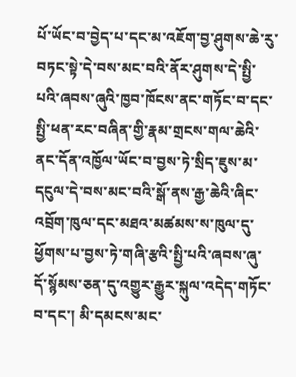པོ་ཡོང་བ་བྱེད་པ་དང་མ་འཇོག་བྱ་ཤུགས་ཆེ་རུ་བཏང་སྟེ་དེ་བས་མང་བའི་ནོར་ཤུགས་དེ་སྤྱི་པའི་ཞབས་ཞུའི་ཁྱབ་ཁོངས་ནང་གཏོང་བ་དང་སྤྱི་ཕན་རང་བཞིན་གྱི་རྣམ་གྲངས་གལ་ཆེའི་ནང་དོན་འཁྱོལ་ཡོང་བ་བྱས་ཏེ་སྲིད་ཇུས་མ་དངུལ་དེ་བས་མང་བའི་སྒོ་ནས་རྒྱ་ཆེའི་ཞིང་འབྲོག་ཁུལ་དང་མཐའ་མཚམས་ས་ཁུལ་དུ་ཕྱོགས་པ་བྱས་ཏེ་གཞི་རྩའི་སྤྱི་པའི་ཞབས་ཞུ་དོ་སྙོམས་ཅན་དུ་འགྱུར་རྒྱུར་སྐུལ་འདེད་གཏོང་བ་དང་། མི་དམངས་མང་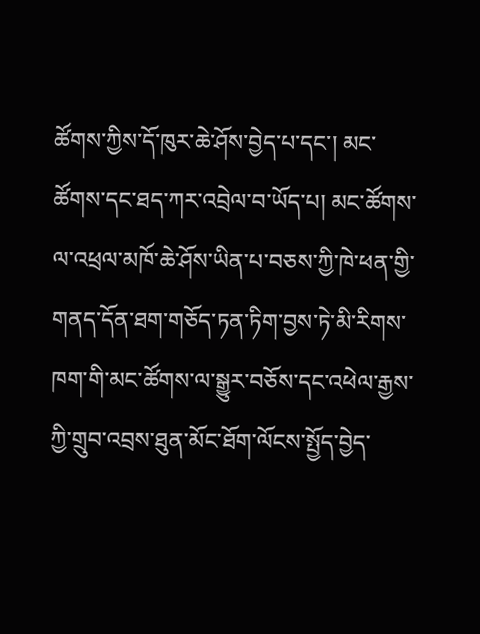ཚོགས་ཀྱིས་དོ་ཁུར་ཆེ་ཤོས་བྱེད་པ་དང་། མང་ཚོགས་དང་ཐད་ཀར་འབྲེལ་བ་ཡོད་པ། མང་ཚོགས་ལ་འཕྲལ་མཁོ་ཆེ་ཤོས་ཡིན་པ་བཅས་ཀྱི་ཁེ་ཕན་གྱི་གནད་དོན་ཐག་གཅོད་ཏན་ཏིག་བྱས་ཏེ་མི་རིགས་ཁག་གི་མང་ཚོགས་ལ་སྒྱུར་བཅོས་དང་འཕེལ་རྒྱས་ཀྱི་གྲུབ་འབྲས་ཐུན་མོང་ཐོག་ལོངས་སྤྱོད་བྱེད་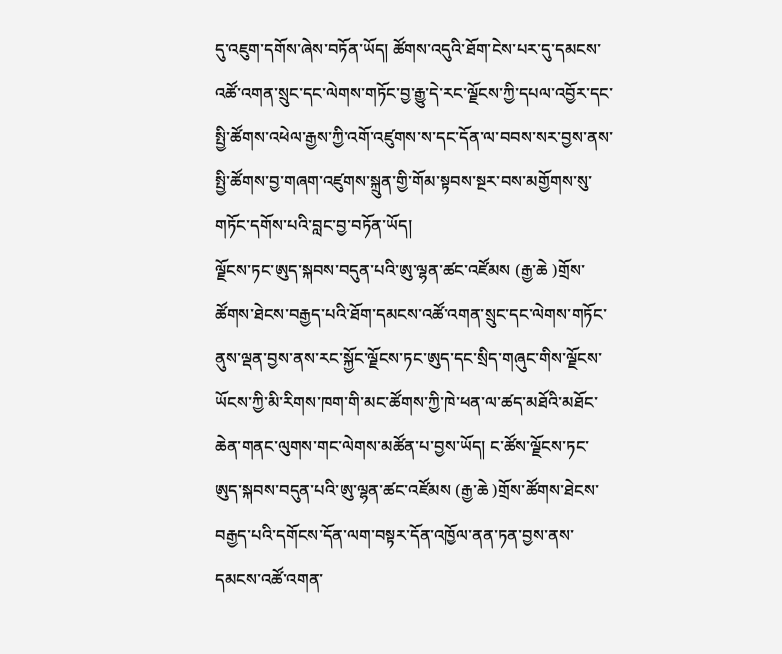དུ་འཇུག་དགོས་ཞེས་བཏོན་ཡོད། ཚོགས་འདུའི་ཐོག་ངེས་པར་དུ་དམངས་འཚོ་འགན་སྲུང་དང་ལེགས་གཏོང་བྱ་རྒྱུ་དེ་རང་ལྗོངས་ཀྱི་དཔལ་འབྱོར་དང་སྤྱི་ཚོགས་འཕེལ་རྒྱས་ཀྱི་འགོ་འཛུགས་ས་དང་དོན་ལ་བབས་སར་བྱས་ནས་སྤྱི་ཚོགས་བྱ་གཞག་འཛུགས་སྐྲུན་གྱི་གོམ་སྟབས་སྔར་བས་མགྱོགས་སུ་གཏོང་དགོས་པའི་བླང་བྱ་བཏོན་ཡོད།
ལྗོངས་ཏང་ཨུད་སྐབས་བདུན་པའི་ཨུ་ལྷན་ཚང་འཛོམས (རྒྱ་ཆེ )གྲོས་ཚོགས་ཐེངས་བརྒྱད་པའི་ཐོག་དམངས་འཚོ་འགན་སྲུང་དང་ལེགས་གཏོང་ནུས་ལྡན་བྱས་ནས་རང་སྐྱོང་ལྗོངས་ཏང་ཨུད་དང་སྲིད་གཞུང་གིས་ལྗོངས་ཡོངས་ཀྱི་མི་རིགས་ཁག་གི་མང་ཚོགས་ཀྱི་ཁེ་ཕན་ལ་ཚད་མཐོའི་མཐོང་ཆེན་གནང་ལུགས་གང་ལེགས་མཚོན་པ་བྱས་ཡོད། ང་ཚོས་ལྗོངས་ཏང་ཨུད་སྐབས་བདུན་པའི་ཨུ་ལྷན་ཚང་འཛོམས (རྒྱ་ཆེ )གྲོས་ཚོགས་ཐེངས་བརྒྱད་པའི་དགོངས་དོན་ལག་བསྟར་དོན་འཁྱོལ་ནན་ཏན་བྱས་ནས་དམངས་འཚོ་འགན་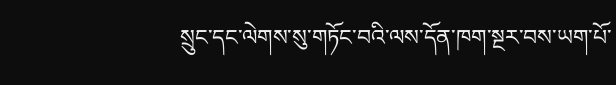སྲུང་དང་ལེགས་སུ་གཏོང་བའི་ལས་དོན་ཁག་སྔར་བས་ཡག་པོ་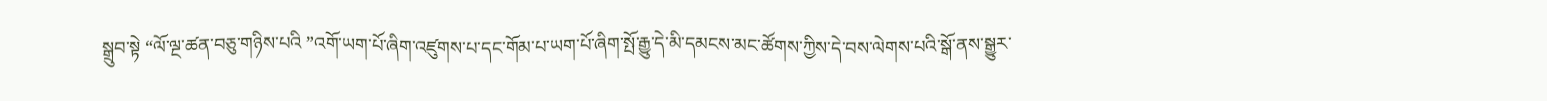སྒྲུབ་སྟེ “ལོ་ལྔ་ཚན་བཅུ་གཉིས་པའི ”འགོ་ཡག་པོ་ཞིག་འཛུགས་པ་དང་གོམ་པ་ཡག་པོ་ཞིག་སྤོ་རྒྱུ་དེ་མི་དམངས་མང་ཚོགས་ཀྱིས་དེ་བས་ལེགས་པའི་སྒོ་ནས་སྒྱུར་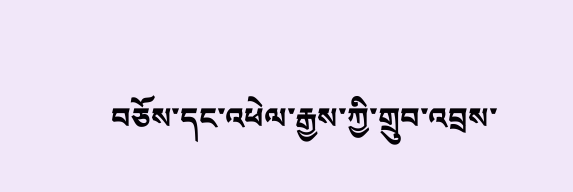བཅོས་དང་འཕེལ་རྒྱས་ཀྱི་གྲུབ་འབྲས་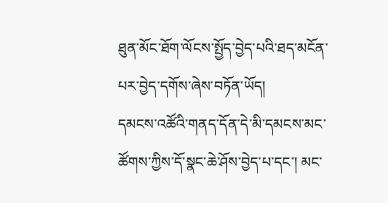ཐུན་མོང་ཐོག་ལོངས་སྤྱོད་བྱེད་པའི་ཐད་མངོན་པར་བྱེད་དགོས་ཞེས་བཏོན་ཡོད།
དམངས་འཚོའི་གནད་དོན་དེ་མི་དམངས་མང་ཚོགས་ཀྱིས་དོ་སྣང་ཆེ་ཤོས་བྱེད་པ་དང་། མང་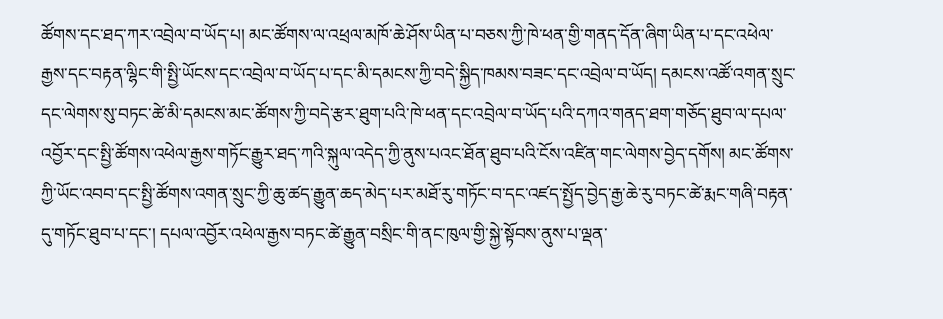ཚོགས་དང་ཐད་ཀར་འབྲེལ་བ་ཡོད་པ། མང་ཚོགས་ལ་འཕྲལ་མཁོ་ཆེ་ཤོས་ཡིན་པ་བཅས་ཀྱི་ཁེ་ཕན་གྱི་གནད་དོན་ཞིག་ཡིན་པ་དང་འཕེལ་རྒྱས་དང་བརྟན་ལྷིང་གི་སྤྱི་ཡོངས་དང་འབྲེལ་བ་ཡོད་པ་དང་མི་དམངས་ཀྱི་བདེ་སྐྱིད་ཁམས་བཟང་དང་འབྲེལ་བ་ཡོད། དམངས་འཚོ་འགན་སྲུང་དང་ལེགས་སུ་བཏང་ཚེ་མི་དམངས་མང་ཚོགས་ཀྱི་བདེ་རྩར་ཐུག་པའི་ཁེ་ཕན་དང་འབྲེལ་བ་ཡོད་པའི་དཀའ་གནད་ཐག་གཅོད་ཐུབ་ལ་དཔལ་འབྱོར་དང་སྤྱི་ཚོགས་འཕེལ་རྒྱས་གཏོང་རྒྱུར་ཐད་ཀའི་སྐུལ་འདེད་ཀྱི་ནུས་པའང་ཐོན་ཐུབ་པའི་ངོས་འཛིན་གང་ལེགས་བྱེད་དགོས། མང་ཚོགས་ཀྱི་ཡོང་འབབ་དང་སྤྱི་ཚོགས་འགན་སྲུང་ཀྱི་ཆུ་ཚད་རྒྱུན་ཆད་མེད་པར་མཐོ་རུ་གཏོང་བ་དང་འཛད་སྤྱོད་བྱེད་རྒྱ་ཆེ་རུ་བཏང་ཚེ་རྨང་གཞི་བརྟན་དུ་གཏོང་ཐུབ་པ་དང་། དཔལ་འབྱོར་འཕེལ་རྒྱས་བཏང་ཚེ་རྒྱུན་བསྲིང་གི་ནང་ཁུལ་གྱི་སྐྱེ་སྟོབས་ནུས་པ་ལྡན་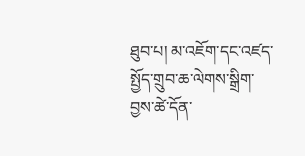ཐུབ་པ། མ་འཇོག་དང་འཛད་སྤྱོད་གྲུབ་ཆ་ལེགས་སྒྲིག་བྱས་ཚེ་དོན་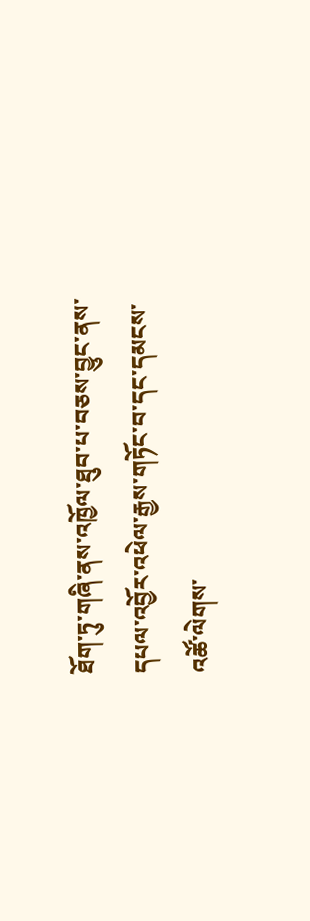ཐོག་ཏུ་གཞི་ནས་འཁྱོལ་ཐུབ་པ་བཅས་བྱུང་ནས་དཔལ་འབྱོར་འཕེལ་རྒྱས་གཏོང་བ་དང་དམངས་འཚོ་ལེགས་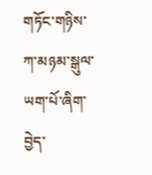གཏོང་གཉིས་ཀ་མཉམ་སྒུལ་ཡག་པོ་ཞིག་བྱེད་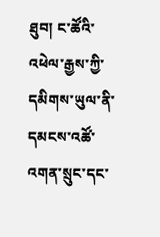ཐུབ། ང་ཚོའི་འཕེལ་རྒྱས་ཀྱི་དམིགས་ཡུལ་ནི་དམངས་འཚོ་འགན་སྲུང་དང་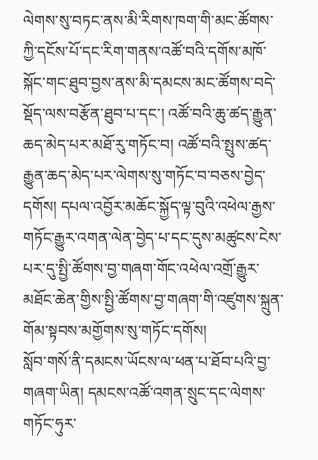ལེགས་སུ་བཏང་ནས་མི་རིགས་ཁག་གི་མང་ཚོགས་ཀྱི་དངོས་པོ་དང་རིག་གནས་འཚོ་བའི་དགོས་མཁོ་སྐོང་གང་ཐུབ་བྱས་ནས་མི་དམངས་མང་ཚོགས་བདེ་སྡོད་ལས་བརྩོན་ཐུབ་པ་དང་། འཚོ་བའི་ཆུ་ཚད་རྒྱུན་ཆད་མེད་པར་མཐོ་རུ་གཏོང་བ། འཚོ་བའི་སྤུས་ཚད་རྒྱུན་ཆད་མེད་པར་ལེགས་སུ་གཏོང་བ་བཅས་བྱེད་དགོས། དཔལ་འབྱོར་མཆོང་སྐྱོད་ལྟ་བུའི་འཕེལ་རྒྱས་གཏོང་རྒྱུར་འགན་ལེན་བྱེད་པ་དང་དུས་མཚུངས་ངེས་པར་དུ་སྤྱི་ཚོགས་བྱ་གཞག་གོང་འཕེལ་འགྲོ་རྒྱུར་མཐོང་ཆེན་གྱིས་སྤྱི་ཚོགས་བྱ་གཞག་གི་འཛུགས་སྐྲུན་གོམ་སྟབས་མགྱོགས་སུ་གཏོང་དགོས།
སློབ་གསོ་ནི་དམངས་ཡོངས་ལ་ཕན་པ་ཐོབ་པའི་བྱ་གཞག་ཡིན། དམངས་འཚོ་འགན་སྲུང་དང་ལེགས་གཏོང་ཧུར་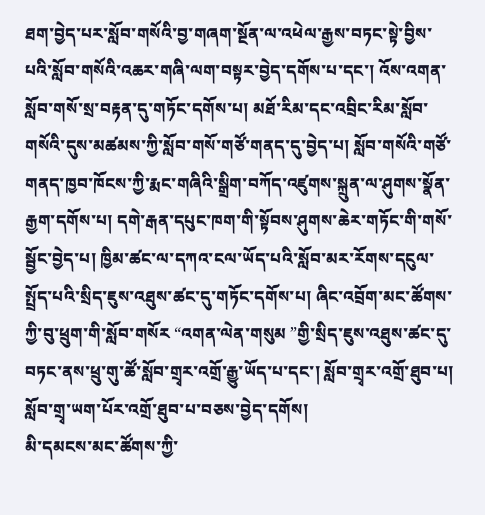ཐག་བྱེད་པར་སློབ་གསོའི་བྱ་གཞག་སྔོན་ལ་འཕེལ་རྒྱས་བཏང་སྟེ་བྱིས་པའི་སློབ་གསོའི་འཆར་གཞི་ལག་བསྟར་བྱེད་དགོས་པ་དང་། འོས་འགན་སློབ་གསོ་སྲ་བརྟན་དུ་གཏོང་དགོས་པ། མཐོ་རིམ་དང་འབྲིང་རིམ་སློབ་གསོའི་དུས་མཚམས་ཀྱི་སློབ་གསོ་གཙོ་གནད་དུ་བྱེད་པ། སློབ་གསོའི་གཙོ་གནད་ཁྱབ་ཁོངས་ཀྱི་རྨང་གཞིའི་སྒྲིག་བཀོད་འཛུགས་སྐྲུན་ལ་ཤུགས་སྣོན་རྒྱག་དགོས་པ། དགེ་རྒན་དཔུང་ཁག་གི་སྟོབས་ཤུགས་ཆེར་གཏོང་གི་གསོ་སྦྱོང་བྱེད་པ། ཁྱིམ་ཚང་ལ་དཀའ་ངལ་ཡོད་པའི་སློབ་མར་རོགས་དངུལ་སྤྲོད་པའི་སྲིད་ཇུས་འཐུས་ཚང་དུ་གཏོང་དགོས་པ། ཞིང་འབྲོག་མང་ཚོགས་ཀྱི་བུ་ཕྲུག་གི་སློབ་གསོར “འགན་ལེན་གསུམ ”གྱི་སྲིད་ཇུས་འཐུས་ཚང་དུ་བཏང་ནས་ཕྲུ་གུ་ཚོ་སློབ་གྲྭར་འགྲོ་རྒྱུ་ཡོད་པ་དང་། སློབ་གྲྭར་འགྲོ་ཐུབ་པ། སློབ་གྲྭ་ཡག་པོར་འགྲོ་ཐུབ་པ་བཅས་བྱེད་དགོས།
མི་དམངས་མང་ཚོགས་ཀྱི་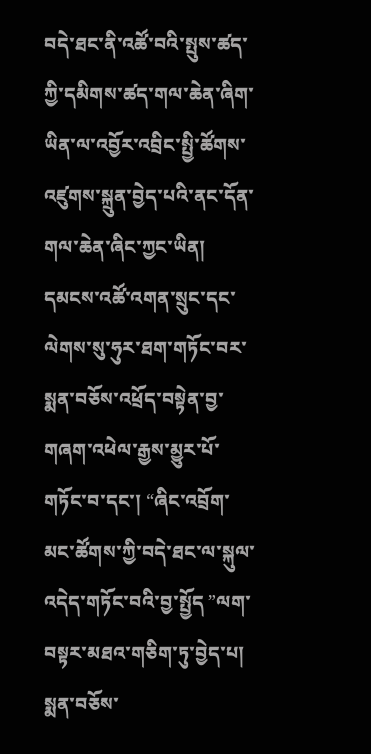བདེ་ཐང་ནི་འཚོ་བའི་སྤུས་ཚད་ཀྱི་དམིགས་ཚད་གལ་ཆེན་ཞིག་ཡིན་ལ་འབྱོར་འབྲིང་སྤྱི་ཚོགས་འཛུགས་སྐྲུན་བྱེད་པའི་ནང་དོན་གལ་ཆེན་ཞིང་ཀྱང་ཡིན། དམངས་འཚོ་འགན་སྲུང་དང་ལེགས་སུ་ཧུར་ཐག་གཏོང་བར་སྨན་བཅོས་འཕྲོད་བསྟེན་བྱ་གཞག་འཕེལ་རྒྱས་མྱུར་པོ་གཏོང་བ་དང་། “ཞིང་འབྲོག་མང་ཚོགས་ཀྱི་བདེ་ཐང་ལ་སྐུལ་འདེད་གཏོང་བའི་བྱ་སྤྱོད ”ལག་བསྟར་མཐའ་གཅིག་ཏུ་བྱེད་པ། སྨན་བཅོས་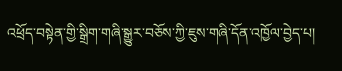འཕྲོད་བསྟེན་གྱི་སྒྲིག་གཞི་སྒྱུར་བཅོས་ཀྱི་ཇུས་གཞི་དོན་འཁྱོལ་བྱེད་པ།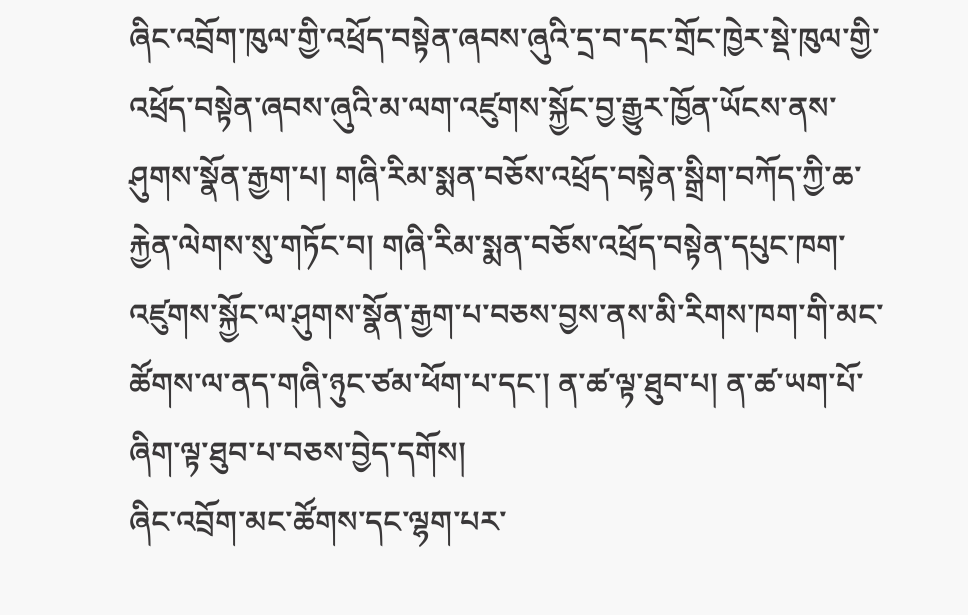ཞིང་འབྲོག་ཁུལ་གྱི་འཕྲོད་བསྟེན་ཞབས་ཞུའི་དྲ་བ་དང་གྲོང་ཁྱེར་སྡེ་ཁུལ་གྱི་འཕྲོད་བསྟེན་ཞབས་ཞུའི་མ་ལག་འཛུགས་སྐྱོང་བྱ་རྒྱུར་ཁྱོན་ཡོངས་ནས་ཤུགས་སྣོན་རྒྱག་པ། གཞི་རིམ་སྨན་བཅོས་འཕྲོད་བསྟེན་སྒྲིག་བཀོད་ཀྱི་ཆ་རྐྱེན་ལེགས་སུ་གཏོང་བ། གཞི་རིམ་སྨན་བཅོས་འཕྲོད་བསྟེན་དཔུང་ཁག་འཛུགས་སྐྱོང་ལ་ཤུགས་སྣོན་རྒྱག་པ་བཅས་བྱས་ནས་མི་རིགས་ཁག་གི་མང་ཚོགས་ལ་ནད་གཞི་ཉུང་ཙམ་ཕོག་པ་དང་། ན་ཚ་ལྟ་ཐུབ་པ། ན་ཚ་ཡག་པོ་ཞིག་ལྟ་ཐུབ་པ་བཅས་བྱེད་དགོས།
ཞིང་འབྲོག་མང་ཚོགས་དང་ལྷག་པར་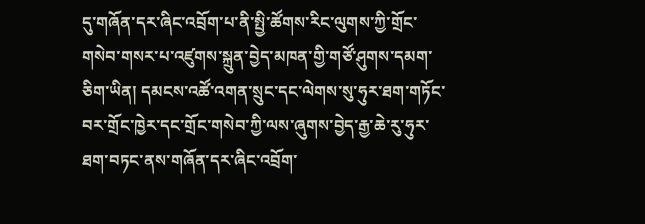དུ་གཞོན་དར་ཞིང་འབྲོག་པ་ནི་སྤྱི་ཚོགས་རིང་ལུགས་ཀྱི་གྲོང་གསེབ་གསར་པ་འཛུགས་སྐྲུན་བྱེད་མཁན་གྱི་གཙོ་ཤུགས་དམག་ཅིག་ཡིན། དམངས་འཚོ་འགན་སྲུང་དང་ལེགས་སུ་ཧུར་ཐག་གཏོང་བར་གྲོང་ཁྱེར་དང་གྲོང་གསེབ་ཀྱི་ལས་ཞུགས་བྱེད་རྒྱ་ཆེ་རུ་ཧུར་ཐག་བཏང་ནས་གཞོན་དར་ཞིང་འབྲོག་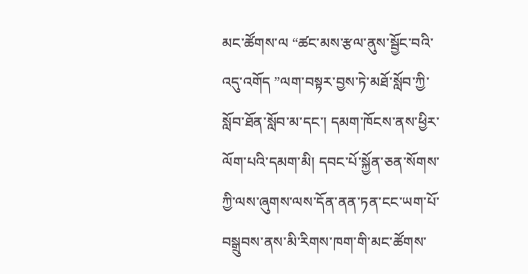མང་ཚོགས་ལ “ཚང་མས་རྩལ་ནུས་སྦྱོང་བའི་འདུ་འགོད ”ལག་བསྟར་བྱས་ཏེ་མཐོ་སློབ་ཀྱི་སློབ་ཐོན་སློབ་མ་དང་། དམག་ཁོངས་ནས་ཕྱིར་ལོག་པའི་དམག་མི། དབང་པོ་སྐྱོན་ཅན་སོགས་ཀྱི་ལས་ཞུགས་ལས་དོན་ནན་ཏན་ངང་ཡག་པོ་བསྒྲུབས་ནས་མི་རིགས་ཁག་གི་མང་ཚོགས་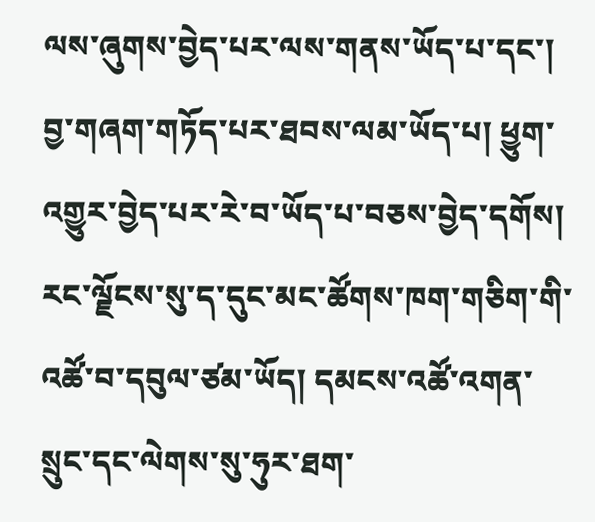ལས་ཞུགས་བྱེད་པར་ལས་གནས་ཡོད་པ་དང་། བྱ་གཞག་གཏོད་པར་ཐབས་ལམ་ཡོད་པ། ཕྱུག་འགྱུར་བྱེད་པར་རེ་བ་ཡོད་པ་བཅས་བྱེད་དགོས།
རང་ལྗོངས་སུ་ད་དུང་མང་ཚོགས་ཁག་གཅིག་གི་འཚོ་བ་དབུལ་ཙམ་ཡོད། དམངས་འཚོ་འགན་སྲུང་དང་ལེགས་སུ་ཧུར་ཐག་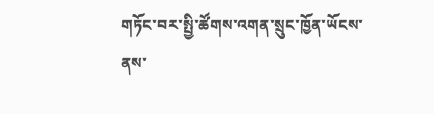གཏོང་བར་སྤྱི་ཚོགས་འགན་སྲུང་ཁྱོན་ཡོངས་ནས་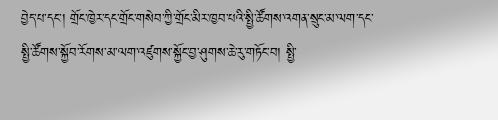བྱེད་པ་དང་། གྲོང་ཁྱེར་དང་གྲོང་གསེབ་ཀྱི་གྲོང་མིར་ཁྱབ་པའི་སྤྱི་ཚོགས་འགན་སྲུང་མ་ལག་དང་སྤྱི་ཚོགས་སྐྱོབ་རོགས་མ་ལག་འཛུགས་སྐྱོང་བྱ་ཤུགས་ཆེ་རུ་གཏོང་བ། སྤྱི་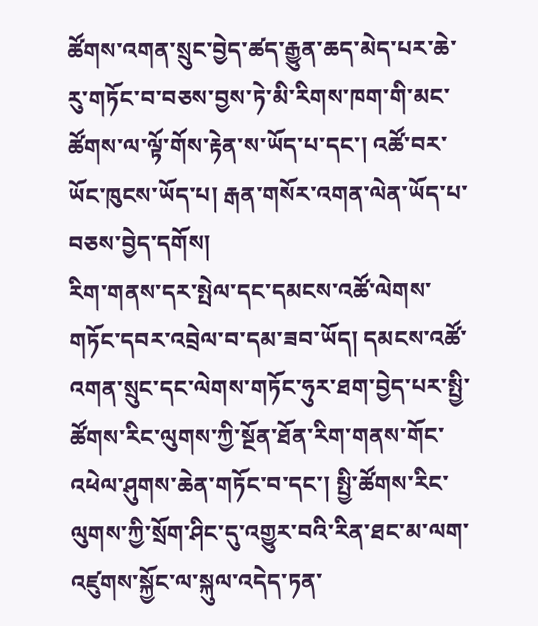ཚོགས་འགན་སྲུང་བྱེད་ཚད་རྒྱུན་ཆད་མེད་པར་ཆེ་རུ་གཏོང་བ་བཅས་བྱས་ཏེ་མི་རིགས་ཁག་གི་མང་ཚོགས་ལ་ལྟོ་གོས་རྟེན་ས་ཡོད་པ་དང་། འཚོ་བར་ཡོང་ཁུངས་ཡོད་པ། རྒན་གསོར་འགན་ལེན་ཡོད་པ་བཅས་བྱེད་དགོས།
རིག་གནས་དར་སྤེལ་དང་དམངས་འཚོ་ལེགས་གཏོང་དབར་འབྲེལ་བ་དམ་ཟབ་ཡོད། དམངས་འཚོ་འགན་སྲུང་དང་ལེགས་གཏོང་ཧུར་ཐག་བྱེད་པར་སྤྱི་ཚོགས་རིང་ལུགས་ཀྱི་སྔོན་ཐོན་རིག་གནས་གོང་འཕེལ་ཤུགས་ཆེན་གཏོང་བ་དང་། སྤྱི་ཚོགས་རིང་ལུགས་ཀྱི་སྲོག་ཤིང་དུ་འགྱུར་བའི་རིན་ཐང་མ་ལག་འཛུགས་སྐྱོང་ལ་སྐུལ་འདེད་ཏན་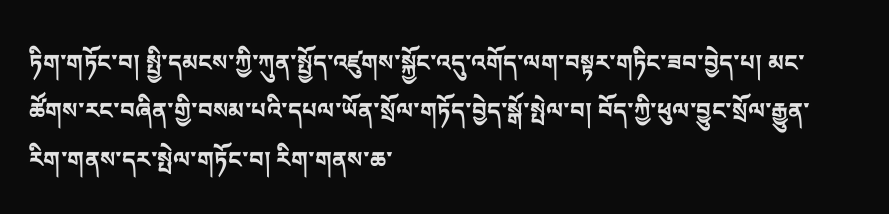ཏིག་གཏོང་བ། སྤྱི་དམངས་ཀྱི་ཀུན་སྤྱོད་འཛུགས་སྐྱོང་འདུ་འགོད་ལག་བསྟར་གཏིང་ཟབ་བྱེད་པ། མང་ཚོགས་རང་བཞིན་གྱི་བསམ་པའི་དཔལ་ཡོན་སྲོལ་གཏོད་བྱེད་སྒོ་སྤེལ་བ། བོད་ཀྱི་ཕུལ་བྱུང་སྲོལ་རྒྱུན་རིག་གནས་དར་སྤེལ་གཏོང་བ། རིག་གནས་ཆ་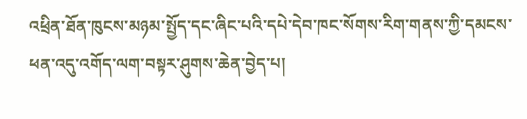འཕྲིན་ཐོན་ཁུངས་མཉམ་སྤྱོད་དང་ཞིང་པའི་དཔེ་དེབ་ཁང་སོགས་རིག་གནས་ཀྱི་དམངས་ཕན་འདུ་འགོད་ལག་བསྟར་ཤུགས་ཆེན་བྱེད་པ།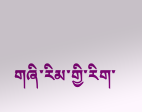གཞི་རིམ་གྱི་རིག་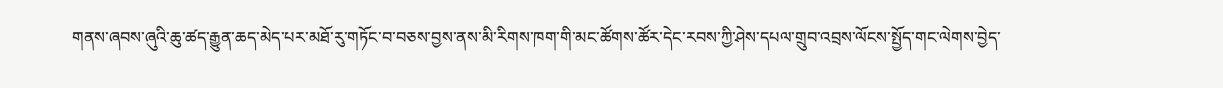གནས་ཞབས་ཞུའི་ཆུ་ཚད་རྒྱུན་ཆད་མེད་པར་མཐོ་རུ་གཏོང་བ་བཅས་བྱས་ནས་མི་རིགས་ཁག་གི་མང་ཚོགས་ཚོར་དེང་རབས་ཀྱི་ཤེས་དཔལ་གྲུབ་འབྲས་ལོངས་སྤྱོད་གང་ལེགས་བྱེད་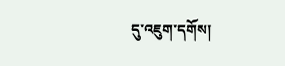དུ་འཇུག་དགོས།